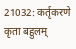21032: कर्तृकरणे कृता बहुलम्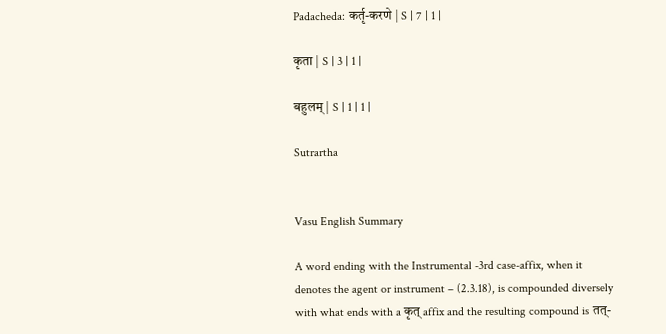Padacheda: कर्तृ-करणे | S | 7 | 1 |

कृता | S | 3 | 1 |

बहुलम् | S | 1 | 1 |

Sutrartha


Vasu English Summary

A word ending with the Instrumental -3rd case-affix, when it denotes the agent or instrument – (2.3.18), is compounded diversely with what ends with a कृत् affix and the resulting compound is तत्-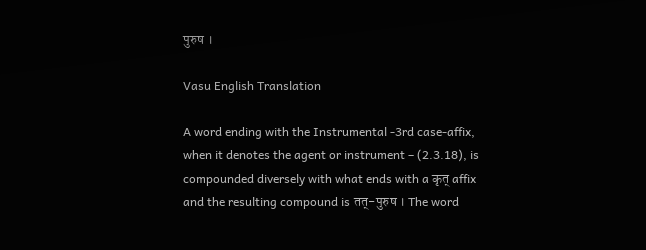पुरुष ।

Vasu English Translation

A word ending with the Instrumental -3rd case-affix, when it denotes the agent or instrument – (2.3.18), is compounded diversely with what ends with a कृत् affix and the resulting compound is तत्-पुरुष । The word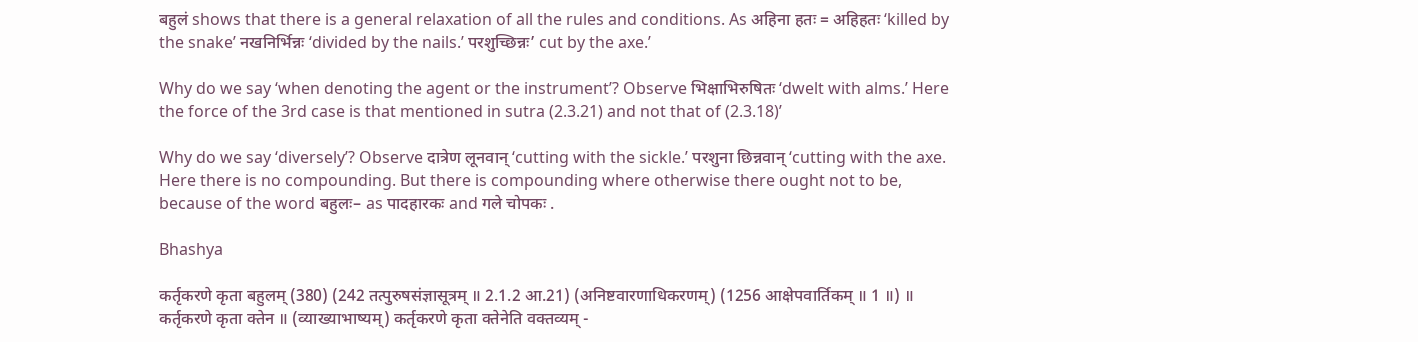बहुलं shows that there is a general relaxation of all the rules and conditions. As अहिना हतः = अहिहतः ‘killed by the snake’ नखनिर्भिन्नः ‘divided by the nails.’ परशुच्छिन्नः’ cut by the axe.’

Why do we say ‘when denoting the agent or the instrument’? Observe भिक्षाभिरुषितः ‘dwelt with alms.’ Here the force of the 3rd case is that mentioned in sutra (2.3.21) and not that of (2.3.18)’

Why do we say ‘diversely’? Observe दात्रेण लूनवान् ‘cutting with the sickle.’ परशुना छिन्नवान् ‘cutting with the axe. Here there is no compounding. But there is compounding where otherwise there ought not to be, because of the word बहुलः– as पादहारकः and गले चोपकः .

Bhashya

कर्तृकरणे कृता बहुलम् (380) (242 तत्पुरुषसंज्ञासूत्रम् ॥ 2.1.2 आ.21) (अनिष्टवारणाधिकरणम्) (1256 आक्षेपवार्तिकम् ॥ 1 ॥) ॥ कर्तृकरणे कृता क्तेन ॥ (व्याख्याभाष्यम्) कर्तृकरणे कृता क्तेनेति वक्तव्यम् -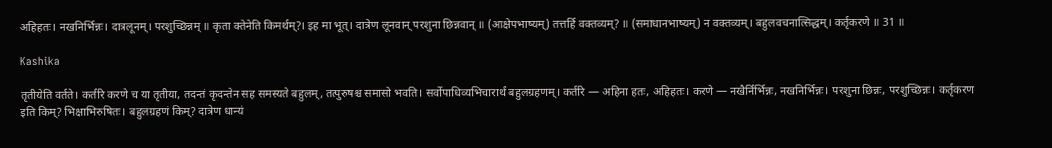अहिहतः। नखनिर्भिन्नः। दात्रलूनम्। परशुच्छिन्नम् ॥ कृता क्तेनेति किमर्थम्?। इह मा भूत्। दात्रेण लूनवान् परशुना छिन्नवान् ॥ (आक्षेपभाष्यम्) तत्तर्हि वक्तव्यम्? ॥ (समाधानभाष्यम्) न वक्तव्यम्। बहुलवचनात्सिद्धम्। कर्तृकरणे ॥ 31 ॥

Kashika

तृतीयेति वर्तते। कर्तरि करणे च या तृतीया, तदन्तं कृदन्तेन सह समस्यते बहुलम्, तत्पुरुषश्च समासो भवति। सर्वोपाधिव्यभिचारार्थं बहुलग्रहणम्। कर्तरि — अहिना हतः, अहिहतः। करणे — नखैर्निर्भिन्नः, नखनिर्भिन्नः। परशुना छिन्नः, परशुच्छिन्नः। कर्तृकरण इति किम्? भिक्षाभिरुषितः। बहुलग्रहणं किम्? दात्रेण धान्यं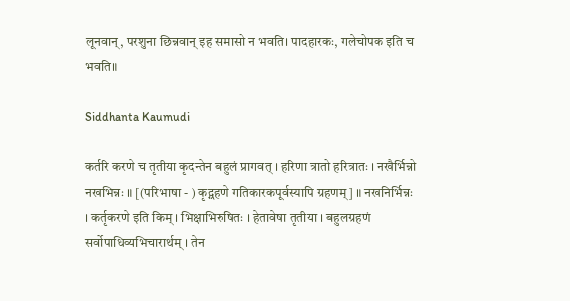लूनवान्, परशुना छिन्नवान् इह समासो न भवति। पादहारकः, गलेचोपक इति च भवति॥

Siddhanta Kaumudi

कर्तरि करणे च तृतीया कृदन्तेन बहुलं प्रागवत् । हरिणा त्रातो हरित्रातः । नखैर्भिन्नो नखभिन्नः ॥ [(परिभाषा - ) कृद्ग्रहणे गतिकारकपूर्वस्यापि ग्रहणम्] ॥ नखनिर्भिन्नः । कर्तृकरणे इति किम् । भिक्षाभिरुषितः । हेतावेषा तृतीया । बहुलग्रहणं सर्वोपाधिव्यभिचारार्थम् । तेन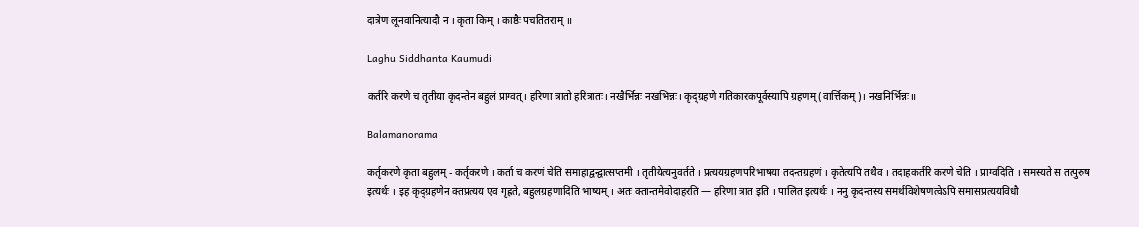दात्रेण लूनवानित्यादौ न । कृता किम् । काष्ठैः पचतितराम् ॥

Laghu Siddhanta Kaumudi

कर्तरि करणे च तृतीया कृदन्तेन बहुलं प्राग्वत्। हरिणा त्रातो हरित्रातः। नखैर्भिन्नः नखभिन्नः। कृद्ग्रहणे गतिकारकपूर्वस्यापि ग्रहणम् (वार्त्तिकम्)। नखनिर्भिन्नः॥

Balamanorama

कर्तृकरणे कृता बहुलम् - कर्तृकरणे । कर्ता च करणं चेति समाहाद्वन्द्वात्सप्तमी । तृतीयेत्यनुवर्तते । प्रत्ययग्रहणपरिभाषया तदन्तग्रहणं । कृतेत्यपि तथैव । तदाहकर्तरि करणे चेति । प्राग्वदिति । समस्यते स तत्पुरुष इत्यर्थः । इह कृद्ग्रहणेन क्तप्रत्यय एव गृह्रते, बहुलग्रहणादिति भाष्यम् । अतः क्तान्तमेवोदाहरति — हरिणा त्रात इति । पालित इत्यर्थः । ननु कृदन्तस्य समर्थविशेषणत्वेऽपि समासप्रत्ययविधौ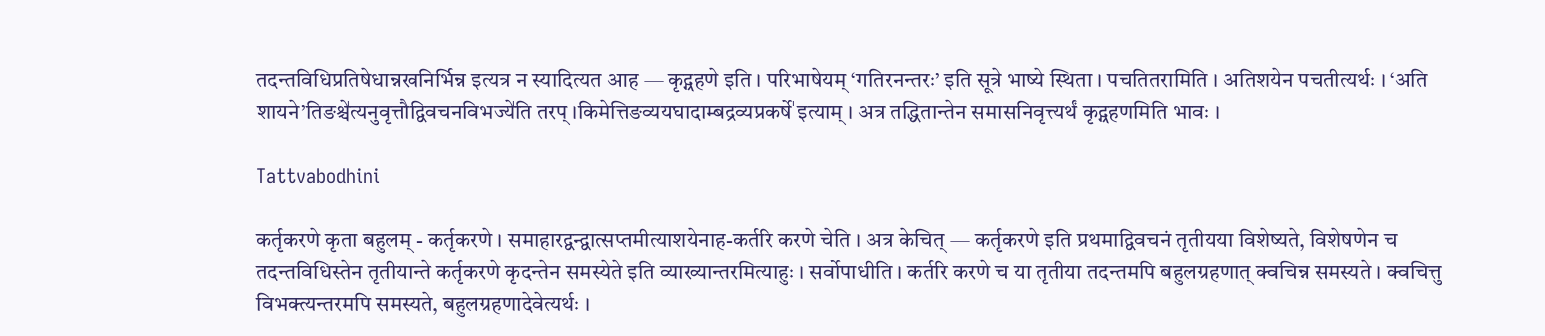तदन्तविधिप्रतिषेधान्नखनिर्भिन्न इत्यत्र न स्यादित्यत आह — कृद्ग्रहणे इति । परिभाषेयम् ‘गतिरनन्तरः’ इति सूत्रे भाष्ये स्थिता । पचतितरामिति । अतिशयेन पचतीत्यर्थः । ‘अति शायने’तिङश्चे॑त्यनुवृत्तौद्विवचनविभज्ये॑ति तरप् ।किमेत्तिङव्ययघादाम्बद्रव्यप्रकर्षे॑ इत्याम् । अत्र तद्धितान्तेन समासनिवृत्त्यर्थं कृद्ग्रहणमिति भावः ।

Tattvabodhini

कर्तृकरणे कृता बहुलम् - कर्तृकरणे । समाहारद्वन्द्वात्सप्तमीत्याशयेनाह-कर्तरि करणे चेति । अत्र केचित् — कर्तृकरणे इति प्रथमाद्विवचनं तृतीयया विशेष्यते, विशेषणेन च तदन्तविधिस्तेन तृतीयान्ते कर्तृकरणे कृदन्तेन समस्येते इति व्याख्यान्तरमित्याहुः । सर्वोपाधीति । कर्तरि करणे च या तृतीया तदन्तमपि बहुलग्रहणात् क्वचिन्न समस्यते । क्वचित्तु विभक्त्यन्तरमपि समस्यते, बहुलग्रहणादेवेत्यर्थः ।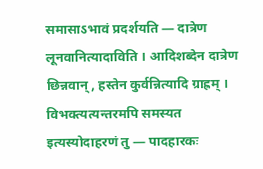समासाऽभावं प्रदर्शयति — दात्रेण लूनवानित्यादाविति । आदिशब्देन दात्रेण छिन्नवान्, हस्तेन कुर्वन्नित्यादि ग्राह्रम् । विभक्त्यत्यन्तरमपि समस्यत इत्यस्योदाहरणं तु — पादहारकः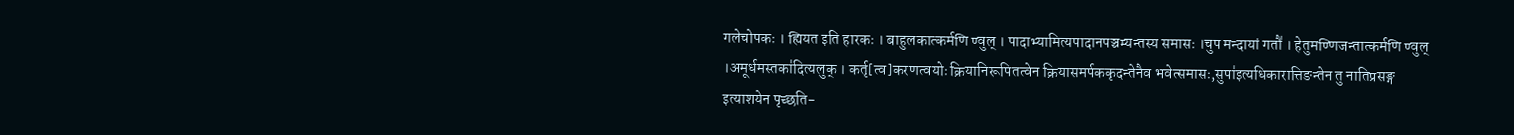गलेचोपकः । ह्यियत इति हारकः । बाहुलकात्कर्मणि ण्वुल् । पादाभ्यामित्यपादानपञ्चम्यन्तस्य समासः ।चुप मन्दायां गतौ॑ । हेतुमण्णिजन्तात्कर्मणि ण्वुल् ।अमूर्धमस्तका॑दित्यलुक् । कर्तृ[त्व]करणत्वयोः क्रियानिरूपितत्वेन क्रियासमर्पककृदन्तेनैव भवेत्समासः,सुपा॑इत्यधिकारात्तिङन्तेन तु नातिप्रसङ्ग इत्याशयेन पृच्छति-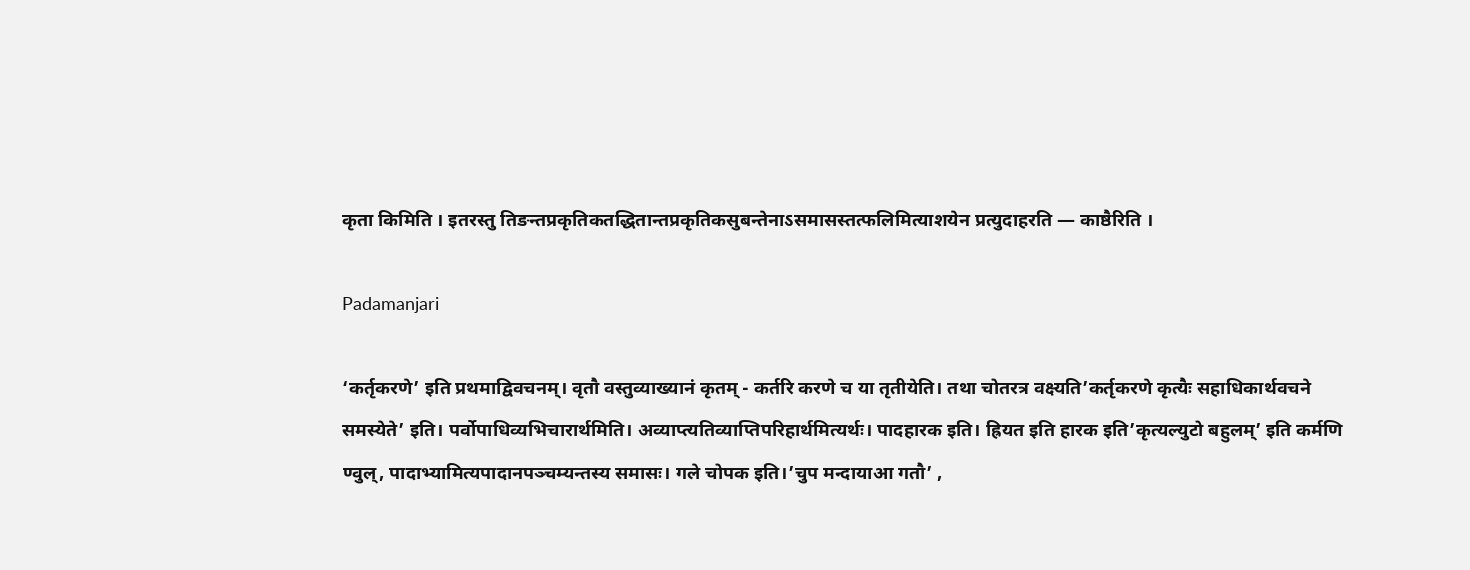कृता किमिति । इतरस्तु तिङन्तप्रकृतिकतद्धितान्तप्रकृतिकसुबन्तेनाऽसमासस्तत्फलिमित्याशयेन प्रत्युदाहरति — काष्ठैरिति ।

Padamanjari

‘कर्तृकरणे’ इति प्रथमाद्विवचनम्। वृतौ वस्तुव्याख्यानं कृतम् - कर्तरि करणे च या तृतीयेति। तथा चोतरत्र वक्ष्यति’कर्तृकरणे कृत्यैः सहाधिकार्थवचने समस्येते’ इति। पर्वोपाधिव्यभिचारार्थमिति। अव्याप्त्यतिव्याप्तिपरिहार्थमित्यर्थः। पादहारक इति। ह्रियत इति हारक इति’कृत्यल्युटो बहुलम्’ इति कर्मणि ण्वुल्, पादाभ्यामित्यपादानपञ्चम्यन्तस्य समासः। गले चोपक इति।’चुप मन्दायाआ गतौ’ ,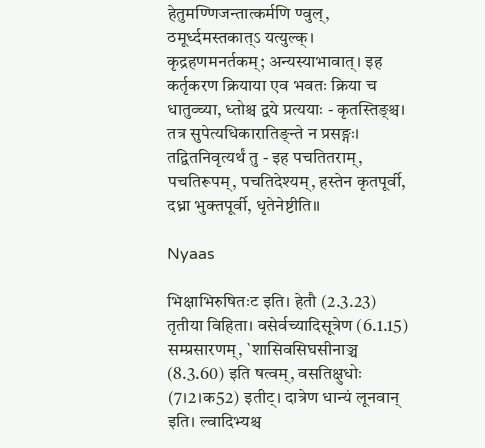हेतुमण्णिजन्तात्कर्मणि ण्वुल्, ठमूर्ध्दमस्तकात्ऽ यत्युल्क्। कृद्रहणमनर्तकम्; अन्यस्याभावात्। इह कर्तृकरण क्रियाया एव भवतः क्रिया च धातुव्च्या, ध्तोश्च द्वये प्रत्ययाः - कृतस्तिङ्श्च। तत्र सुपेत्यधिकारातिङ्न्ते न प्रसङ्गः। तद्वितनिवृत्यर्थं तु - इह पचतितराम्, पचतिरूपम्, पचतिदेश्यम्, हस्तेन कृतपूर्वी, दध्ना भुक्तपूर्वी, धृतेनेष्टीति॥

Nyaas

भिक्षाभिरुषितःट इति। हेतौ (2.3.23) तृतीया विहिता। वसेर्वच्यादिसूत्रेण (6.1.15) सम्प्रसारणम्, `शासिवसिघसीनाञ्च (8.3.60) इति षत्वम्, वसतिक्षुधोः (7।2।क52) इतीट्। दात्रेण धान्यं लूनवान् इति। ल्वादिभ्यश्च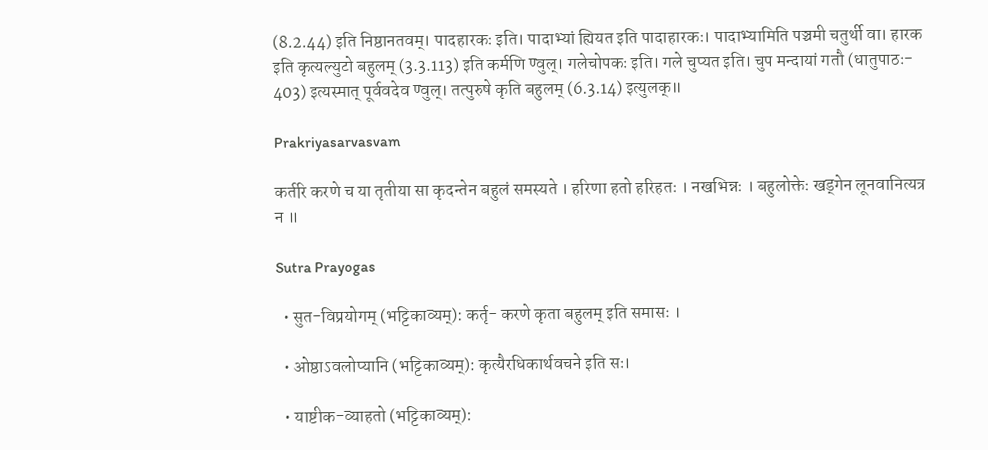(8.2.44) इति निष्ठानतवम्। पादहारकः इति। पादाभ्यां ह्यियत इति पादाहारकः। पादाभ्यामिति पञ्चमी चतुर्थी वा। हारक इति कृत्यल्युटो बहुलम् (3.3.113) इति कर्मणि ण्वुल्। गलेचोपकः इति। गले चुप्यत इति। चुप मन्दायां गतौ (धातुपाठः- 403) इत्यस्मात् पूर्ववदेव ण्वुल्। तत्पुरुषे कृति बहुलम् (6.3.14) इत्युलक्॥

Prakriyasarvasvam

कर्तरि करणे च या तृतीया सा कृदन्तेन बहुलं समस्यते । हरिणा हतो हरिहतः । नखभिन्नः । बहुलोक्तेः खड्गेन लूनवानित्यत्र न ॥

Sutra Prayogas

  • सुत-विप्रयोगम् (भट्टिकाव्यम्): कर्तृ- करणे कृता बहुलम् इति समासः ।

  • ओष्ठाऽवलोप्यानि (भट्टिकाव्यम्): कृत्यैरधिकार्थवचने इति सः।

  • याष्टीक-व्याहतो (भट्टिकाव्यम्):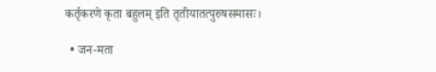कर्तृकरणे कृता बहुलम् इति तृतीयातत्पुरुषसमासः।

  • जन-मता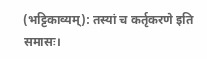(भट्टिकाव्यम्): तस्यां च कर्तृकरणे इति समासः।